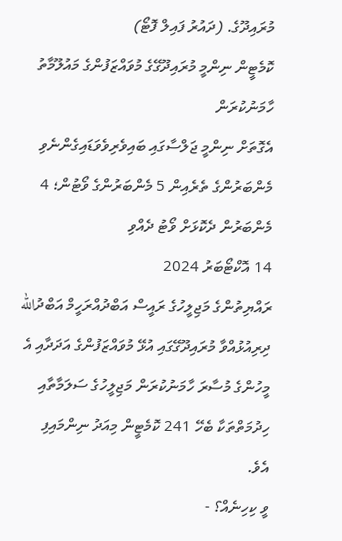މުރައިދޫގެ. (ދައުރު ފައިލް ފޮޓޯ)
ކޮމެޓީން ނިންމީ މުރައިދޫގޭގެ މުވައްޒަފުންގެ މައުލޫމާތު ހާމަނުކުރަން
އެގޮތަށް ނިންމީ ޖަލްސާގައި ބައިވެރިވެވަޑައިގެންނެވި މެންބަރުންގެ ތެރެއިން 5 މެންބަރުންގެ ވޯޓުން؛ 4 މެންބަރުން ދެކޮޅަށް ވޯޓު ދެއްވި
14 އޮކްޓޯބަރު 2024
ރައްޔިތުންގެ މަޖިލީހުގެ ރައީސް އަބްދުއްރަހީމް އަބްދުالله ދިރިއުޅުއްވާ މުރައިދޫގޭގައި އުޅޭ މުވައްޒަފުންގެ އަދަދާއި އެ މީހުންގެ މުސާރަ ހާމަނުކުރަން މަޖިލީހުގެ ސަލަމާތާއި ހިދުމަތްތަކާ ބެހޭ 241 ކޮމެޓީން މިއަދު ނިންމައިފި އެވެ.
ވީ ކިހިނެއް؟ -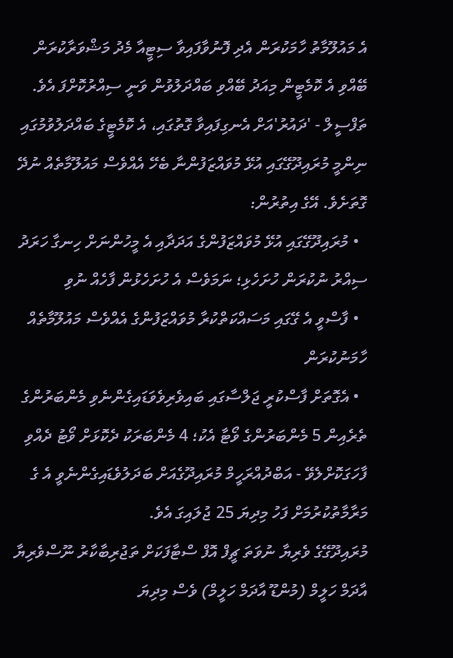އެ މައުލޫމާތު ހާމަކުރަން އެދި ފޮނުވާފައިވާ ސިޓީއާ މެދު މަޝްވަރާކުރަން ބޭއްވި އެ ކޮމެޓީން މިއަދު ބޭއްވި ބައްދަލުވުން ވަނީ ސިއްރުކޮށްފަ އެވެ.
ތަފްސީލް - 'ދައުރު'އަށް އެނގިފައިވާ ގޮތުގައި، އެ ކޮމެޓީގެ ބައްދަލުވުމުގައި ނިންމީ މުރައިދޫގޭގައި އުޅޭ މުވައްޒަފުންނާ ބެހޭ އެއްވެސް މައުލޫމާތެއް ނުދޭ ގޮތަށެވެ. އޭގެ އިތުރުން:
  • މުރައިދޫގޭގައި އުޅޭ މުވައްޒަފުންގެ އަދަދާއި އެ މީހުންނަށް ހިނގާ ހަރަދު ސިއްރު ނުކުރަން ހުށަހެޅި؛ ނަމަވެސް އެ ހުށަހެޅުން ފާހެއް ނުވި
  • ފާސްވީ އެ ގޭގައި މަސައްކަތްކުރާ މުވައްޒަފުންގެ އެއްވެސް މައުލޫމާތެއް ހާމަނުކުރަން
  • އެގޮތަށް ފާސްކުރީ ޖަލްސާގައި ބައިވެރިވެވަޑައިގެންނެވި މެންބަރުންގެ ތެރެއިން 5 މެންބަރުންގެ ވޯޓާ އެކު؛ 4 މެންބަރަކު ދެކޮޅަށް ވޯޓު ދެއްވި
ފާހަގަކޮށްލެވޭ - އަބްދުއްރަހީމް މުރައިދޫގެއަށް ބަދަލުވެޑައިގެންނެވީ އެ ގެ މަރާމާތުކުރުމަށް ފަހު މިދިޔަ 25 ޖުލައިގަ އެވެ.
މުރައިދޫގޭގެ ވެރިޔާ ނުވަތަ ޗީފް އޮފް ސްޓާފަކަށް ތަޖުރިބާކާރު ނޫސްވެރިޔާ އާދަމް ހަލީމް (މުންޑޫ އާދަމް ހަލީމް) ވެސް މިދިޔަ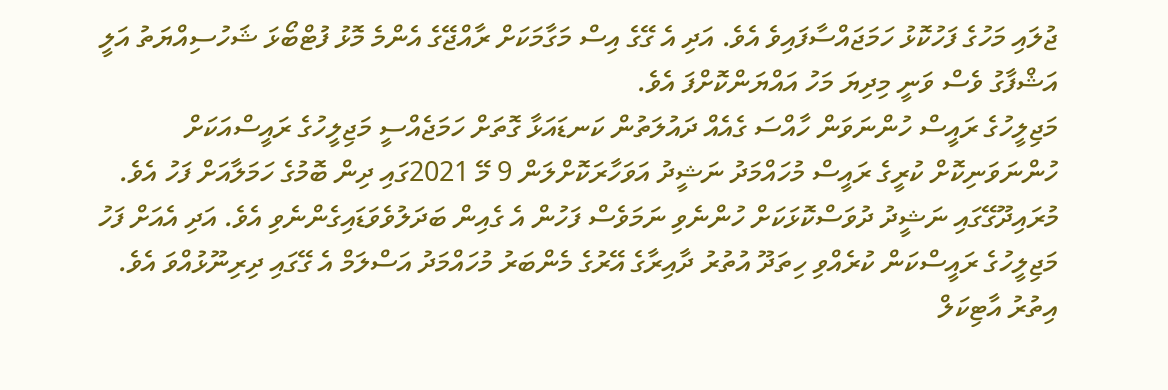ޖުލައި މަހުގެ ފަހުކޮޅު ހަމަޖައްސާފައިވެ އެވެ. އަދި އެ ގޭގެ އިސް މަގާމަކަށް ރާއްޖޭގެ އެންމެ މޮޅު ފުޓްބޯޅަ ޝަހުސިއްޔަތު އަލީ އަޝްފާގު ވެސް ވަނީ މިދިޔަ މަހު އައްޔަންކޮށްފަ އެވެ.
މަޖިލީހުގެ ރައީސް ހުންނަވަން ހާއްސަ ގެއެއް ދައުލަތުން ކަނޑައަޅާ ގޮތަށް ހަމަޖެއްސީ މަޖިލީހުގެ ރައީސްއަކަށް ހުންނަވަނިކޮށް ކުރީގެ ރައީސް މުހައްމަދު ނަޝީދު އަވަހާރަކޮށްލަން 9 މޭ 2021ގައި ދިން ބޮމުގެ ހަމަލާއަށް ފަހު އެވެ.
މުރައިދޫގޭގައި ނަޝީދު ދުވަސްކޮޅަކަށް ހުންނެވި ނަމަވެސް ފަހުން އެ ގެއިން ބަދަލުވެވަޑައިގެންނެވި އެވެ. އަދި އެއަށް ފަހު މަޖިލީހުގެ ރައީސްކަން ކުރެއްވި ހިތަދޫ އުތުރު ދާއިރާގެ އޭރުގެ މެންބަރު މުހައްމަދު އަސްލަމް އެ ގޭގައި ދިރިނޫޅުއްވަ އެވެ.
އިތުރު އާޓިކަލް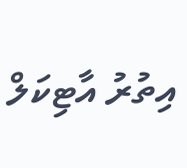އިތުރު އާޓިކަލް